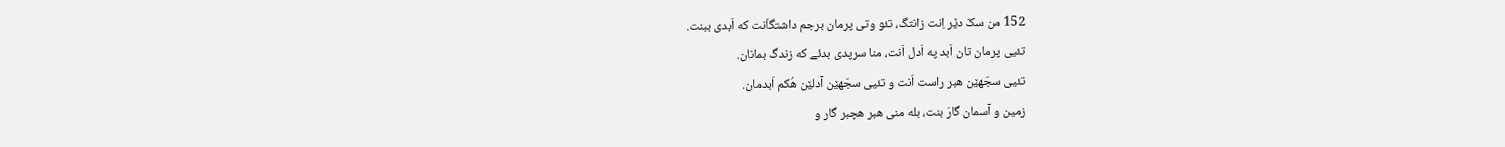152 من سکّ دێر اِنت زانتگ، تئو وتی پرمان برجم داشتگاَنت که اَبدی ببنت.
تئیی پرمان تان اَبد په اَدل اَنت، منا سرپدی بدئے که زندگ بمانان.
تئیی سجّهێن هبر راست اَنت و تئیی سجّهێن آدلێن هُکم اَبدمان.
زمین و آسمان گارَ بنت، بله منی هبر هچبر گار و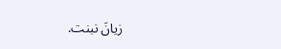زیانَ نبنت.